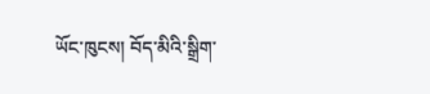ཡོང་ཁུངས། བོད་མིའི་སྒྲིག་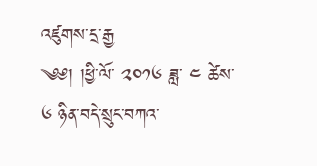འཛུགས་དྲ་རྒྱ
༄༅། །ཕྱི་ལོ་ ༢༠༡༦ ཟླ་ ༤ ཚེས་ ༦ ཉིན་བདེ་སྲུང་བཀའ་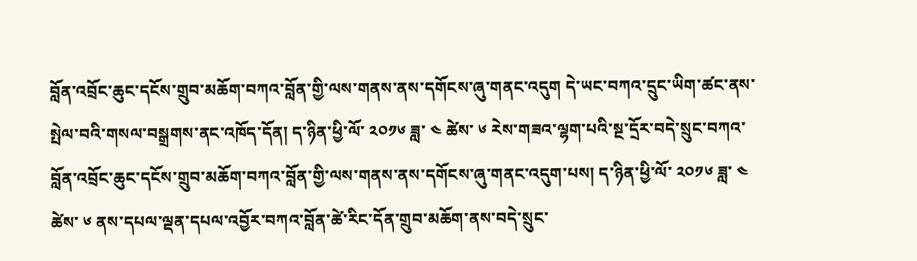བློན་འབྲོང་ཆུང་དངོས་གྲུབ་མཆོག་བཀའ་བློན་གྱི་ལས་གནས་ནས་དགོངས་ཞུ་གནང་འདུག དེ་ཡང་བཀའ་དྲུང་ཡིག་ཚང་ནས་སྤེལ་བའི་གསལ་བསྒྲགས་ནང་འཁོད་དོན། ད་ཉིན་ཕྱི་ལོ་ ༢༠༡༦ ཟླ་ ༤ ཚེས་ ༦ རེས་གཟའ་ལྷག་པའི་སྔ་དྲོར་བདེ་སྲུང་བཀའ་བློན་འབྲོང་ཆུང་དངོས་གྲུབ་མཆོག་བཀའ་བློན་གྱི་ལས་གནས་ནས་དགོངས་ཞུ་གནང་འདུག་པས། ད་ཉིན་ཕྱི་ལོ་ ༢༠༡༦ ཟླ་ ༤ ཚེས་ ༦ ནས་དཔལ་ལྡན་དཔལ་འབྱོར་བཀའ་བློན་ཚེ་རིང་དོན་གྲུབ་མཆོག་ནས་བདེ་སྲུང་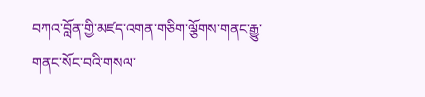བཀའ་བློན་གྱི་མཛད་འགན་གཅིག་ལྕོགས་གནང་རྒྱུ་གནང་སོང་བའི་གསལ་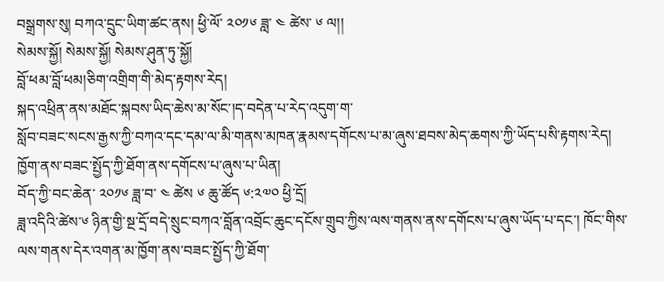བསྒྲགས་སུ། བཀའ་དྲུང་ཡིག་ཚང་ནས། ཕྱི་ལོ་ ༢༠༡༦ ཟླ་ ༤ ཚེས་ ༦ ལ།།
སེམས་སྐྱོ། སེམས་སྐྱོ། སེམས་ཤུན་ཏུ་སྐྱོ།
བློ་ཕམ་བློ་ཕམ།ཅིག་འགྲིག་གི་མེད་རྟགས་རེད།
སྐད་འཕྲིན་ནས་མཐོང་སྐབས་ཡིད་ཆེས་མ་སོང་།ད་བདེན་པ་རེད་འདུག་ག་
སློབ་བཟང་སངས་རྒྱས་ཀྱི་བཀའ་དང་དམ་ལ་མི་གནས་མཁན་རྣམས་དགོངས་པ་མ་ཞུས་ཐབས་མེད་ཆགས་ཀྱི་ཡོད་པསི་རྟགས་རེད།
ཁྱོག་ནས་བཟང་སྤྱོད་ཀྱི་ཐོག་ནས་དགོངས་པ་ཞུས་པ་ཡིན།
བོད་ཀྱི་བང་ཆེན་ ༢༠༡༦ ཟླ་བ་ ༤ ཚེས ༦ ཆུ་ཚོད ༦:༢༧༠ ཕྱི་དྲོ།
ཟླ་འདིའི་ཚེས་༦ ཉིན་གྱི་སྔ་དྲོ་བདེ་སྲུང་བཀའ་བློན་འབྲོང་ཆུང་དངོས་གྲུབ་ཀྱིས་ལས་གནས་ནས་དགོངས་པ་ཞུས་ཡོད་པ་དང་། ཁོང་གིས་ལས་གནས་དེར་འགན་མ་ཁྱོག་ནས་བཟང་སྤྱོད་ཀྱི་ཐོག་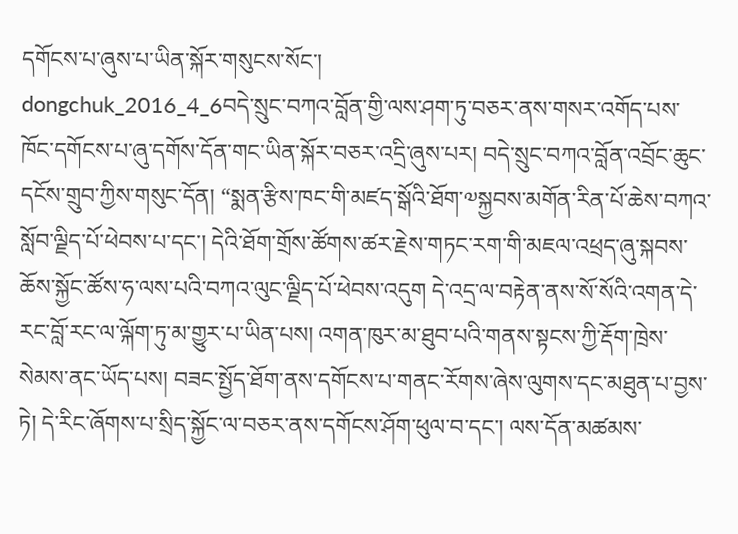དགོངས་པ་ཞུས་པ་ཡིན་སྐོར་གསུངས་སོང་།
dongchuk_2016_4_6བདེ་སྲུང་བཀའ་བློན་གྱི་ལས་ཤག་ཏུ་བཅར་ནས་གསར་འགོད་པས་ཁོང་དགོངས་པ་ཞུ་དགོས་དོན་གང་ཡིན་སྐོར་བཅར་འདྲི་ཞུས་པར། བདེ་སྲུང་བཀའ་བློན་འབྲོང་ཆུང་དངོས་གྲུབ་ཀྱིས་གསུང་དོན། “སྨན་རྩིས་ཁང་གི་མཛད་སྒོའི་ཐོག་༧སྐྱབས་མགོན་རིན་པོ་ཆེས་བཀའ་སློབ་ལྗིད་པོ་ཕེབས་པ་དང་། དེའི་ཐོག་གྲོས་ཚོགས་ཚར་རྗེས་གཏང་རག་གི་མཇལ་འཕྲད་ཞུ་སྐབས་ཆོས་སྐྱོང་ཚོས་ཧ་ལས་པའི་བཀའ་ལུང་ལྗིད་པོ་ཕེབས་འདུག དེ་འདྲ་ལ་བརྟེན་ནས་སོ་སོའི་འགན་དེ་རང་བློ་རང་ལ་ལྐོག་ཏུ་མ་གྱུར་པ་ཡིན་པས། འགན་ཁུར་མ་ཐུབ་པའི་གནས་སྟངས་ཀྱི་རྡོག་ཁྲེས་སེམས་ནང་ཡོད་པས། བཟང་སྤྱོད་ཐོག་ནས་དགོངས་པ་གནང་རོགས་ཞེས་ལུགས་དང་མཐུན་པ་བྱས་ཏེ། དེ་རིང་ཞོགས་པ་སྲིད་སྐྱོང་ལ་བཅར་ནས་དགོངས་ཤོག་ཕུལ་བ་དང་། ལས་དོན་མཚམས་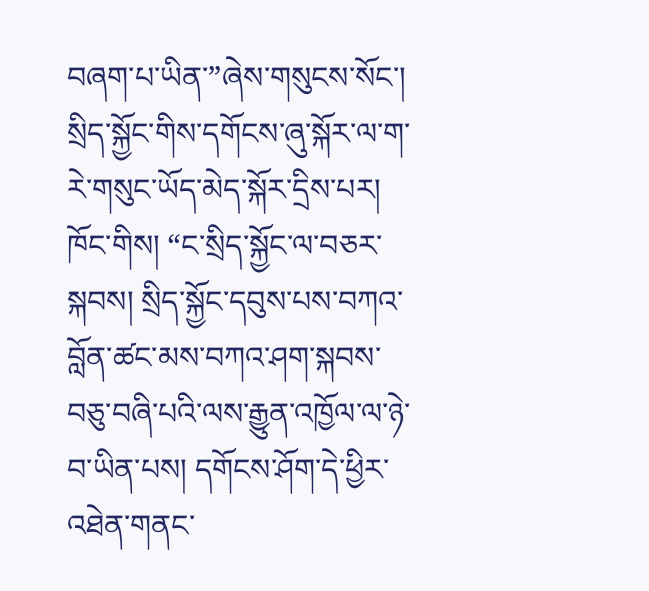བཞག་པ་ཡིན་”ཞེས་གསུངས་སོང་།
སྲིད་སྐྱོང་གིས་དགོངས་ཞུ་སྐོར་ལ་ག་རེ་གསུང་ཡོད་མེད་སྐོར་དྲིས་པར། ཁོང་གིས། “ང་སྲིད་སྐྱོང་ལ་བཅར་སྐབས། སྲིད་སྐྱོང་དབུས་པས་བཀའ་བློན་ཚང་མས་བཀའ་ཤག་སྐབས་བཅུ་བཞི་པའི་ལས་རྒྱུན་འཁྱོལ་ལ་ཉེ་བ་ཡིན་པས། དགོངས་ཤོག་དེ་ཕྱིར་འཐེན་གནང་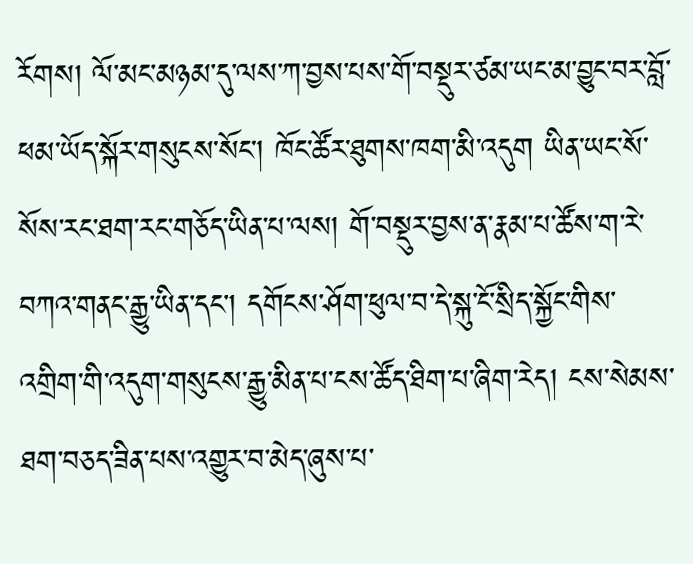རོགས། ལོ་མང་མཉམ་དུ་ལས་ཀ་བྱས་པས་གོ་བསྡུར་ཙམ་ཡང་མ་བྱུང་བར་བློ་ཕམ་ཡོད་སྐོར་གསུངས་སོང་། ཁོང་ཚོར་ཐུགས་ཁག་མི་འདུག ཡིན་ཡང་སོ་སོས་རང་ཐག་རང་གཅོད་ཡིན་པ་ལས། གོ་བསྡུར་བྱས་ན་རྣམ་པ་ཚོས་ག་རེ་བཀའ་གནང་རྒྱུ་ཡིན་དང་། དགོངས་ཤོག་ཕུལ་བ་དེ་སྐུ་ངོ་སྲིད་སྐྱོང་གིས་འགྲིག་གི་འདུག་གསུངས་རྒྱུ་མིན་པ་ངས་ཚོད་ཐིག་པ་ཞིག་རེད། ངས་སེམས་ཐག་བཅད་ཟིན་པས་འགྱུར་བ་མེད་ཞུས་པ་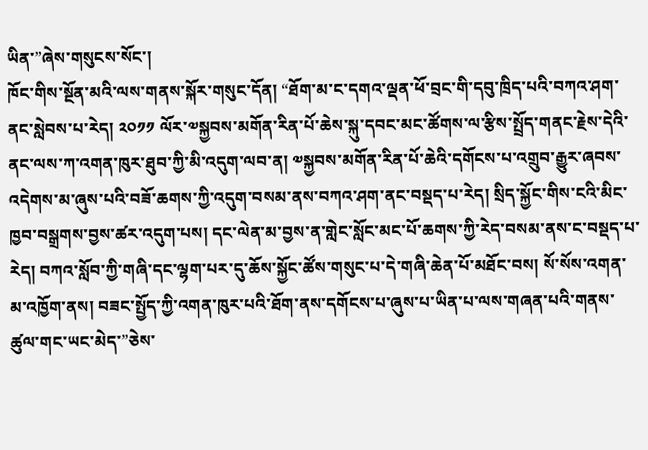ཡིན་”ཞེས་གསུངས་སོང་།
ཁོང་གིས་སྔོན་མའི་ལས་གནས་སྐོར་གསུང་དོན། “ཐོག་མ་ང་དགའ་ལྡན་ཕོ་བྲང་གི་དབུ་ཁྲིད་པའི་བཀའ་ཤག་ནང་སླེབས་པ་རེད། ༢༠༡༡ ལོར་༧སྐྱབས་མགོན་རིན་པོ་ཆེས་སྐུ་དབང་མང་ཚོགས་ལ་རྩིས་སྤྲོད་གནང་རྗེས་དེའི་ནང་ལས་ཀ་འགན་ཁུར་ཐུབ་ཀྱི་མི་འདུག་ལབ་ན། ༧སྐྱབས་མགོན་རིན་པོ་ཆེའི་དགོངས་པ་འགྲུབ་རྒྱུར་ཞབས་འདེགས་མ་ཞུས་པའི་བཟོ་ཆགས་ཀྱི་འདུག་བསམ་ནས་བཀའ་ཤག་ནང་བསྡད་པ་རེད། སྲིད་སྐྱོང་གིས་ངའི་མིང་ཁྱབ་བསྒྲགས་བྱས་ཚར་འདུག་པས། དང་ལེན་མ་བྱས་ན་གླེང་སློང་མང་པོ་ཆགས་ཀྱི་རེད་བསམ་ནས་ང་བསྡད་པ་རེད། བཀའ་སློབ་ཀྱི་གཞི་དང་ལྷག་པར་དུ་ཆོས་སྐྱོང་ཚོས་གསུང་པ་དེ་གཞི་ཆེན་པོ་མཐོང་བས། སོ་སོས་འགན་མ་འཁྱོག་ནས། བཟང་སྤྱོད་ཀྱི་འགན་ཁུར་པའི་ཐོག་ནས་དགོངས་པ་ཞུས་པ་ཡིན་པ་ལས་གཞན་པའི་གནས་ཚུལ་གང་ཡང་མེད་”ཅེས་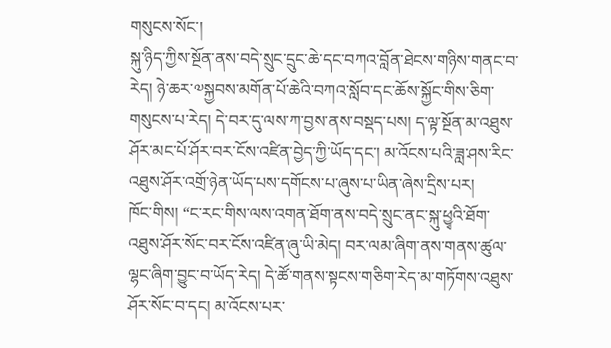གསུངས་སོང་།
སྐུ་ཉིད་ཀྱིས་སྔོན་ནས་བདེ་སྲུང་དྲུང་ཆེ་དང་བཀའ་བློན་ཐེངས་གཉིས་གནང་བ་རེད། ཉེ་ཆར་༧སྐྱབས་མགོན་པོ་ཆེའི་བཀའ་སློབ་དང་ཆོས་སྐྱོང་གིས་ཅིག་གསུངས་པ་རེད། དེ་བར་དུ་ལས་ཀ་བྱས་ནས་བསྡད་པས། ད་ལྟ་སྔོན་མ་འཐུས་ཤོར་མང་པོ་ཤོར་བར་ངོས་འཛིན་བྱེད་ཀྱི་ཡོད་དང་། མ་འོངས་པའི་ཟླ་ཤས་རིང་འཐུས་ཤོར་འགྲོ་ཉེན་ཡོད་པས་དགོངས་པ་ཞུས་པ་ཡིན་ཞེས་དྲིས་པར།
ཁོང་གིས། “ང་རང་གིས་ལས་འགན་ཐོག་ནས་བདེ་སྲུང་ནང་སྐུ་ཕྱྭའི་ཐོག་འཐུས་ཤོར་སོང་བར་ངོས་འཛིན་ཞུ་ཡི་མེད། བར་ལམ་ཞིག་ནས་གནས་ཚུལ་ལྷང་ཞིག་བྱུང་བ་ཡོད་རེད། དེ་ཚོ་གནས་སྟངས་གཅིག་རེད་མ་གཏོགས་འཐུས་ཤོར་སོང་བ་དང། མ་འོངས་པར་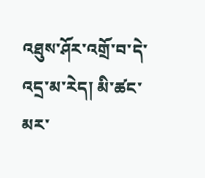འཐུས་ཤོར་འགྲོ་བ་དེ་འདྲ་མ་རེད། མི་ཚང་མར་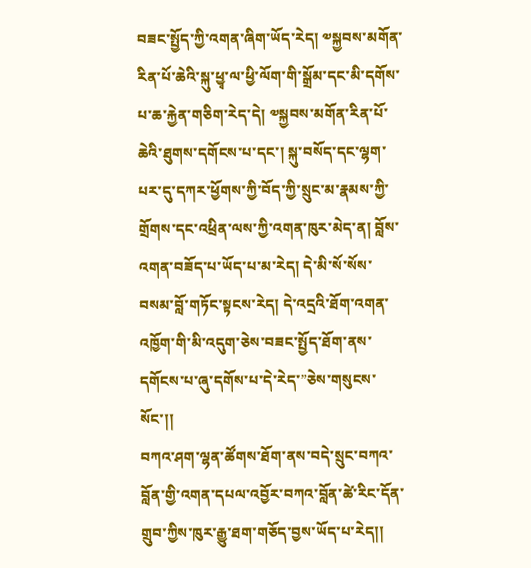བཟང་སྤྱོད་ཀྱི་འགན་ཞིག་ཡོད་རེད། ༧སྐྱབས་མགོན་རིན་པོ་ཆེའི་སྐུ་ཕྱྭ་ལ་ཕྱི་ལོག་གི་སྒྲོམ་དང་མི་དགོས་པ་ཆ་རྐྱེན་གཅིག་རེད་དེ། ༧སྐྱབས་མགོན་རིན་པོ་ཆེའི་ཐུགས་དགོངས་པ་དང་། སྐུ་བསོད་དང་ལྷག་པར་དུ་དཀར་ཕྱོགས་ཀྱི་བོད་ཀྱི་སྲུང་མ་རྣམས་ཀྱི་གྲོགས་དང་འཕྲིན་ལས་ཀྱི་འགན་ཁུར་མེད་ན། བློས་འགན་བཟོད་པ་ཡོད་པ་མ་རེད། དེ་མི་སོ་སོས་བསམ་བློ་གཏོང་སྟངས་རེད། དེ་འདྲའི་ཐོག་འགན་འཁྱོག་གི་མི་འདུག་ཅེས་བཟང་སྤྱོད་ཐོག་ནས་དགོངས་པ་ཞུ་དགོས་པ་དེ་རེད་”ཅེས་གསུངས་སོང་།།
བཀའ་ཤག་ལྷན་ཚོགས་ཐོག་ནས་བདེ་སྲུང་བཀའ་བློན་གྱི་འགན་དཔལ་འབྱོར་བཀའ་བློན་ཚེ་རིང་དོན་གྲུབ་ཀྱིས་ཁུར་རྒྱུ་ཐག་གཅོད་བྱས་ཡོད་པ་རེད།།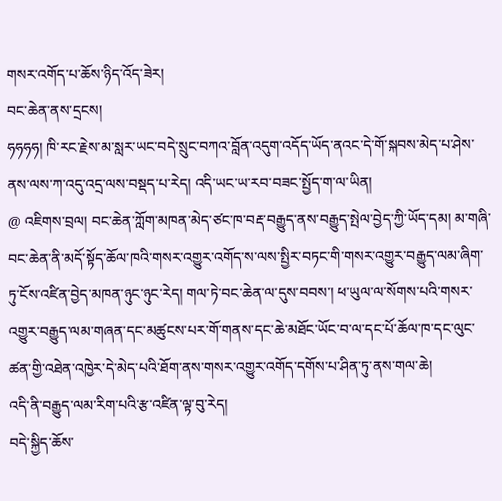གསར་འགོད་པ་ཆོས་ཉིད་འོད་ཟེར།
བང་ཆེན་ནས་དྲངས།
ཧཧཧཧ། ཁི་རང་རྗེས་མ་སླར་ཡང་བདེ་སྲུང་བཀའ་བློན་འདུག་འདོད་ཡོད་ནའང་དེ་གོ་སྐབས་མེད་པ་ཤེས་ནས་ལས་ཀ་འདུ་འདྲ་ལས་བསྡད་པ་རེད། འདི་ཡང་ཡ་རབ་བཟང་སྤྱོད་ག་ལ་ཡིན།
@ འཇིགས་བྲལ། བང་ཆེན་ཀློག་མཁན་མེད་ཙང་ཁ་བརྡ་བརྒྱུད་ནས་བརྒྱུད་སྤེལ་བྱེད་ཀྱི་ཡོད་དམ། མ་གཞི་བང་ཆེན་ནི་མདོ་སྟོད་ཆོལ་ཁའི་གསར་འགྱུར་འགོད་ས་ལས་སྤྱིར་བཏང་གི་གསར་འགྱུར་བརྒྱུད་ལམ་ཞིག་ཏུ་ངོས་འཛིན་བྱེད་མཁན་ཉུང་ཉུང་རེད། གལ་ཏེ་བང་ཆེན་ལ་དུས་བབས་། ཕ་ཡུལ་ལ་སོགས་པའི་གསར་འགྱུར་བརྒྱུད་ལམ་གཞན་དང་མཚུངས་པར་གོ་གནས་དང་ཆེ་མཐོང་ཡོང་བ་ལ་དང་པོ་ཆོལ་ཁ་དང་ལུང་ཚན་གྱི་འཐེན་འཁྱེར་དེ་མེད་པའི་ཐོག་ནས་གསར་འགྱུར་འགོད་དགོས་པ་ཤིན་ཏུ་ནས་གལ་ཆེ།
འདི་ནི་བརྒྱུད་ལམ་རིག་པའི་རྩ་འཛིན་ལྟ་བུ་རེད།
བདེ་སྐྱིད་ཆོས་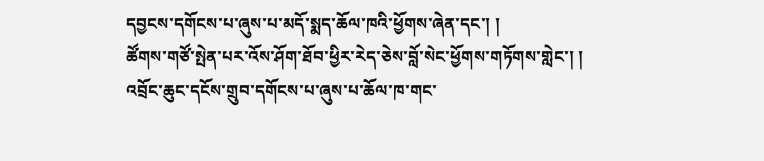དབྱངས་དགོངས་པ་ཞུས་པ་མདོ་སྨད་ཆོལ་ཁའི་ཕྱོགས་ཞེན་དང་། །
ཚོགས་གཙོ་སྤེན་པར་འོས་ཤོག་ཐོབ་ཕྱིར་རེད་ཅེས་བློ་སེང་ཕྱོགས་གཏོགས་གླེང་། །
འབྲོང་ཆུང་དངོས་གྲུབ་དགོངས་པ་ཞུས་པ་ཆོལ་ཁ་གང་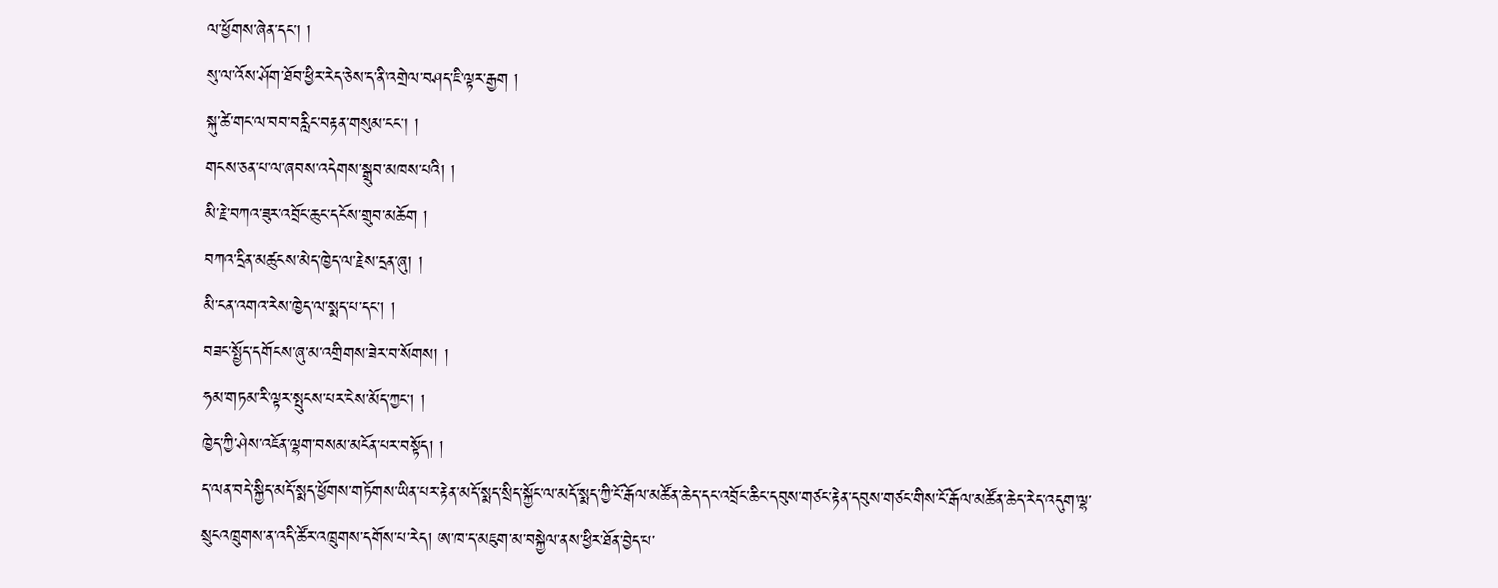ལ་ཕྱོགས་ཞེན་དང་། །
སུ་ལ་འོས་ཤོག་ཐོབ་ཕྱིར་རེད་ཅེས་ད་ནི་འགྲེལ་བཤད་ཇི་ལྟར་རྒྱག །
སྐུ་ཚེ་གང་ལ་བབ་བརླིང་བརྟན་གསུམ་ངང། །
གངས་ཅན་པ་ལ་ཞབས་འདེགས་སྒྲུབ་མཁས་པའི། །
མི་རྗེ་བཀའ་ཟུར་འབྲོང་ཆུང་དངོས་གྲུབ་མཆོག །
བཀའ་དྲིན་མཚུངས་མེད་ཁྱེད་ལ་རྗེས་དྲན་ཞུ། །
མི་ངན་འགའ་རེས་ཁྱེད་ལ་སྨད་པ་དང་། །
བཟང་སྤྱོད་དགོངས་ཞུ་མ་འགྲིགས་ཟེར་བ་སོགས། །
ཧམ་གཏམ་རི་ལྟར་སྤུངས་པར་ངེས་མོད་ཀྱང་། །
ཁྱེད་ཀྱི་ཤེས་འཇོན་ལྷག་བསམ་མངོན་པར་བསྟོད། །
ད་ལན་བདེ་སྐྱིད་མདོ་སྨད་ཕྱོགས་གཏོགས་ཡིན་པར་རྟེན་མདོ་སྨད་སྲིད་སྐྱོང་ལ་མདོ་སྨད་ཀྱི་ངོ་རྒོལ་མཚོན་ཆེད་དང་འབྲོང་ཆིང་དབུས་གཙང་རྟེན་དབུས་གཙང་གིས་ངོ་རྒོལ་མཚོན་ཆེད་རེད་འདུག་ལྷ་སྲུངའཁྲུགས་ན་འདི་ཚོར་འཁྲུགས་དགོས་པ་རེད། ཨ་ཁ་ད་མཇུག་མ་བསྐྱེལ་ནས་ཕྱིར་ཐོན་བྱེད་པ་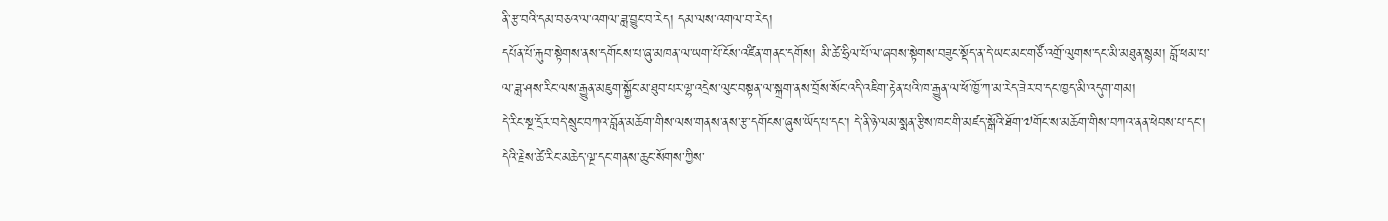ནི་རྩ་བའི་དམ་བཅའ་ལ་འགལ་ཟླ་བྱུང་བ་རེད། དམ་ལས་འགལ་བ་རེད།
དཔོན་པོ་རྐུབ་སྟེགས་ནས་དགོངས་པ་ཞུ་མཁན་ལ་ཡག་པོ་ངོས་འཛིན་གནང་དགོས། མི་ཚེ་ཧྲིལ་པོ་ལ་ཞབས་སྟེགས་བཟུང་སྡོད་ན་དེ་ཡང་མང་གཙོ་འགྲོ་ལུགས་དང་མི་མཐུན་སྙམ། བློ་ཕམ་པ་ལ་ཟླ་ཤས་རིང་ལས་རྒྱུན་མཇུག་སྐྱོང་མ་ཐུབ་པར་ལྷ་འདྲེས་ལུང་བསྟན་ལ་སྐྲག་ནས་བྲོས་སོང་འདི་འཇིག་རྟེན་པའི་ཁ་རྒྱུན་ལ་ཕོ་ཁྱོ་ཀ་མ་རེད་ཟེར་བ་དང་ཁྱད་མི་འདུག་གམ།
དེ་རིང་སྔ་དྲོར་བདེ་སྲུང་བཀའ་བློན་མཆོག་གིས་ལས་གནས་ནས་རྩ་དགོངས་ཞུས་ཡོད་པ་དང་། དེ་ནི་ཉེ་ལམ་སྨན་རྩིས་ཁང་གི་མཛད་སྒོའི་ཐོག་༧གོང་ས་མཆོག་གིས་བཀའ་ནན་ཕེབས་པ་དང་། དེའི་རྗེས་ཚེ་རིང་མཆེད་ལྔ་དང་གནས་ཆུང་སོགས་ཀྱིས་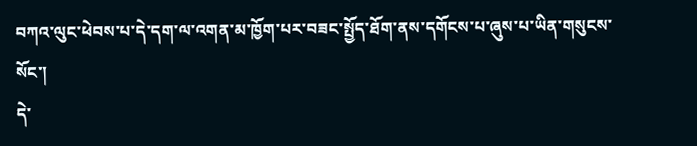བཀའ་ལུང་ཕེབས་པ་དེ་དག་ལ་འགན་མ་ཁྱོག་པར་བཟང་སྤྱོད་ཐོག་ནས་དགོངས་པ་ཞུས་པ་ཡིན་གསུངས་སོང་།
དེ་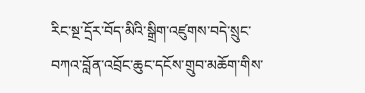རིང་སྔ་དྲོར་བོད་མིའི་སྒྲིག་འཛུགས་བདེ་སྲུང་བཀའ་བློན་འབྲོང་ཆུང་དངོས་གྲུབ་མཆོག་གིས་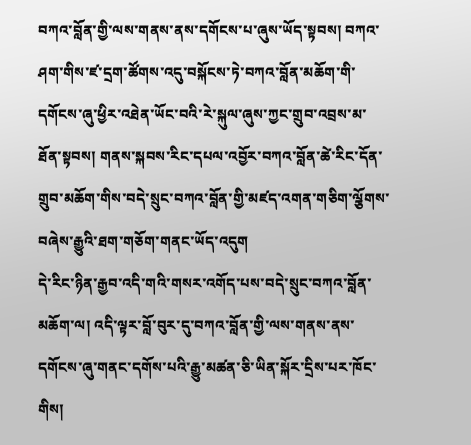བཀའ་བློན་གྱི་ལས་གནས་ནས་དགོངས་པ་ཞུས་ཡོད་སྟབས། བཀའ་ཤག་གིས་ཛ་དྲག་ཚོགས་འདུ་བསྐོངས་ཏེ་བཀའ་བློན་མཆོག་གི་དགོངས་ཞུ་ཕྱིར་འཐེན་ཡོང་བའི་རེ་སྐུལ་ཞུས་ཀྱང་གྲུབ་འབྲས་མ་ཐོན་སྟབས། གནས་སྐབས་རིང་དཔལ་འབྱོར་བཀའ་བློན་ཚེ་རིང་དོན་གྲུབ་མཆོག་གིས་བདེ་སྲུང་བཀའ་བློན་གྱི་མཛད་འགན་གཅིག་ལྕོགས་བཞེས་རྒྱུའི་ཐག་གཅོག་གནང་ཡོད་འདུག
དེ་རིང་ཉིན་རྒྱབ་འདི་གའི་གསར་འགོད་པས་བདེ་སྲུང་བཀའ་བློན་མཆོག་ལ། འདི་ལྟར་བློ་བུར་དུ་བཀའ་བློན་གྱི་ལས་གནས་ནས་དགོངས་ཞུ་གནང་དགོས་པའི་རྒྱུ་མཚན་ཅི་ཡིན་སྐོར་དྲིས་པར་ཁོང་གིས།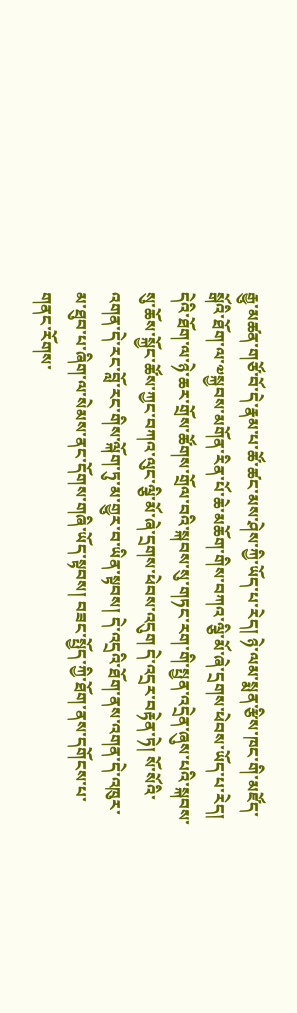རྒྱུ་མཚན་གཙོ་བོ་དེ་རྣམ་པ་ཚོ་ཚང་མས་ཤེས་ཀྱི་ཡོད་པ་རེད། ཉེ་ལམ་སྨན་རྩིས་ཁང་གི་མཛོད་སྒོའི་ཐོག་ལ་༧སྐྱབས་མགོན་རིན་པོ་ཆེ་མཆོག་གིས་བཀའ་ལྕི་མོ་ཞེ་དྲགས་ཕེབས་ཡོད་པ་རེད། དེའི་ཐོག་ལ་ཉེ་ཆར་གྲོས་ཚོགས་གྲོལ་བའི་སྐབས་སུ་གཏང་རག་གི་སྤྱན་འདྲེན་ཞུས་པའི་སྐབས་སུ་ཆོས་སྐྱོང་ཚོས་ཀྱང་བཀའ་ལུང་ལྕི་མོ་ཞེ་དྲགས་ཕེབས་འདུག དེ་འདྲར་བརྟེན་ཏེ། སོ་སོའི་འགན་དེ་རང་བློ་རང་གིས་ལྐོག་ཏུ་མ་གྱུར་བ་ཡིན་སྟབས། དེ་འདྲའི་ཐོག་ནས་འགན་དེ་འཁུར་མ་ཐུབ་པ་ཞིག་ལ་སེམས་ནང་དོགས་གཞི་ཡོད་སྟབས། བཟང་སྤྱོད་ཀྱི་ཐོག་ནས་དགོངས་པ་གནང་རོགས་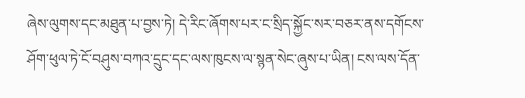ཞེས་ལུགས་དང་མཐུན་པ་བྱས་ཏེ། དེ་རིང་ཞོགས་པར་ང་སྲིད་སྐྱོང་སར་བཅར་ནས་དགོངས་ཤོག་ཕུལ་ཏེ་ངོ་བཤུས་བཀའ་དྲུང་དང་ལས་ཁུངས་ལ་སྙན་སེང་ཞུས་པ་ཡིན། ངས་ལས་དོན་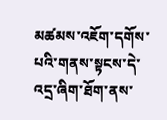མཚམས་འཇོག་དགོས་པའི་གནས་སྟངས་དེ་འདྲ་ཞིག་ཐོག་ནས་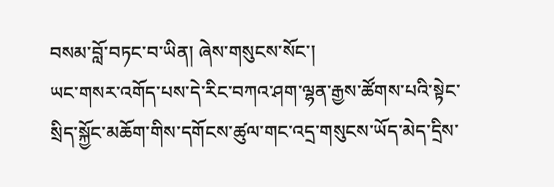བསམ་བློ་བཏང་བ་ཡིན། ཞེས་གསུངས་སོང་།
ཡང་གསར་འགོད་པས་དེ་རིང་བཀའ་ཤག་ལྷན་རྒྱས་ཚོགས་པའི་སྟེང་སྲིད་སྐྱོང་མཆོག་གིས་དགོངས་ཚུལ་གང་འདྲ་གསུངས་ཡོད་མེད་དྲིས་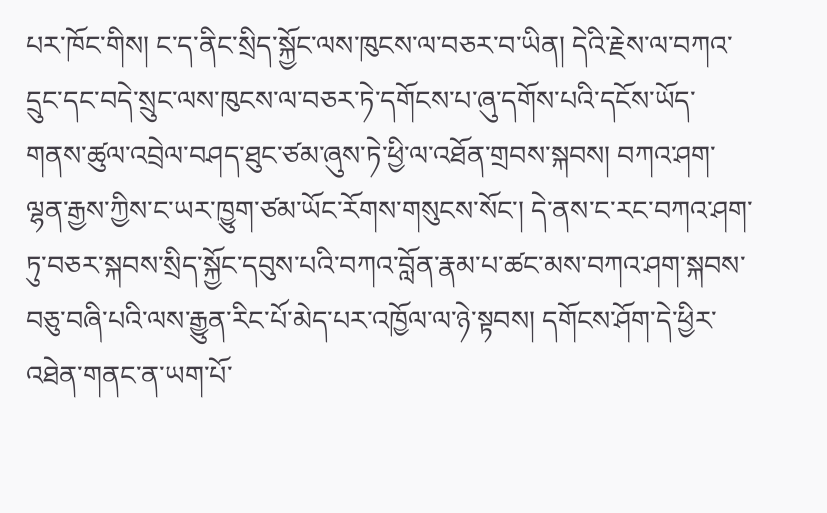པར་ཁོང་གིས། ང་ད་ནིང་སྲིད་སྐྱོང་ལས་ཁུངས་ལ་བཅར་བ་ཡིན། དེའི་རྗེས་ལ་བཀའ་དྲུང་དང་བདེ་སྲུང་ལས་ཁུངས་ལ་བཅར་ཏེ་དགོངས་པ་ཞུ་དགོས་པའི་དངོས་ཡོད་གནས་ཚུལ་འབྲེལ་བཤད་ཐུང་ཙམ་ཞུས་ཏེ་ཕྱི་ལ་འཐོན་གྲབས་སྐབས། བཀའ་ཤག་ལྷན་རྒྱས་ཀྱིས་ང་ཡར་ཁྱུག་ཙམ་ཡོང་རོགས་གསུངས་སོང་། དེ་ནས་ང་རང་བཀའ་ཤག་ཏུ་བཅར་སྐབས་སྲིད་སྐྱོང་དབུས་པའི་བཀའ་བློན་རྣམ་པ་ཚང་མས་བཀའ་ཤག་སྐབས་བཅུ་བཞི་པའི་ལས་རྒྱུན་རིང་པོ་མེད་པར་འཁྱོལ་ལ་ཉེ་སྟབས། དགོངས་ཤོག་དེ་ཕྱིར་འཐེན་གནང་ན་ཡག་པོ་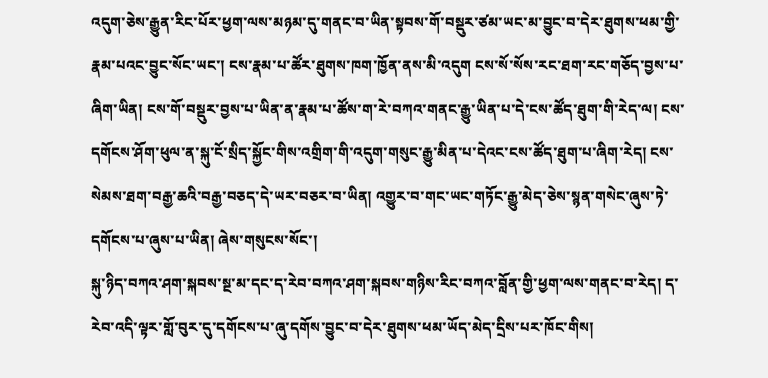འདུག་ཅེས་རྒྱུན་རིང་པོར་ཕྱག་ལས་མཉམ་དུ་གནང་བ་ཡིན་སྟབས་གོ་བསྡུར་ཙམ་ཡང་མ་བྱུང་བ་དེར་ཐུགས་ཕམ་གྱི་རྣམ་པའང་བྱུང་སོང་ཡང་། ངས་རྣམ་པ་ཚོར་ཐུགས་ཁག་ཁྱོན་ནས་མི་འདུག ངས་སོ་སོས་རང་ཐག་རང་གཅོད་བྱས་པ་ཞིག་ཡིན། ངས་གོ་བསྡུར་བྱས་པ་ཡིན་ན་རྣམ་པ་ཚོས་ག་རེ་བཀའ་གནང་རྒྱུ་ཡིན་པ་དེ་ངས་ཚོད་ཐུག་གི་རེད་ལ། ངས་དགོངས་ཤོག་ཕུལ་ན་སྐུ་ངོ་སྲིད་སྐྱོང་གིས་འགྲིག་གི་འདུག་གསུང་རྒྱུ་མིན་པ་དེའང་ངས་ཚོད་ཐུག་པ་ཞིག་རེད། ངས་སེམས་ཐག་བརྒྱ་ཆའི་བརྒྱ་བཅད་དེ་ཡར་བཅར་བ་ཡིན། འགྱུར་བ་གང་ཡང་གཏོང་རྒྱུ་མེད་ཅེས་སྙན་གསེང་ཞུས་ཏེ་དགོངས་པ་ཞུས་པ་ཡིན། ཞེས་གསུངས་སོང་།
སྐུ་ཉིད་བཀའ་ཤག་སྐབས་སྔ་མ་དང་ད་རེབ་བཀའ་ཤག་སྐབས་གཉིས་རིང་བཀའ་བློན་གྱི་ཕྱག་ལས་གནང་བ་རེད། ད་རེབ་འདི་ལྟར་གློ་བུར་དུ་དགོངས་པ་ཞུ་དགོས་བྱུང་བ་དེར་ཐུགས་ཕམ་ཡོད་མེད་དྲིས་པར་ཁོང་གིས།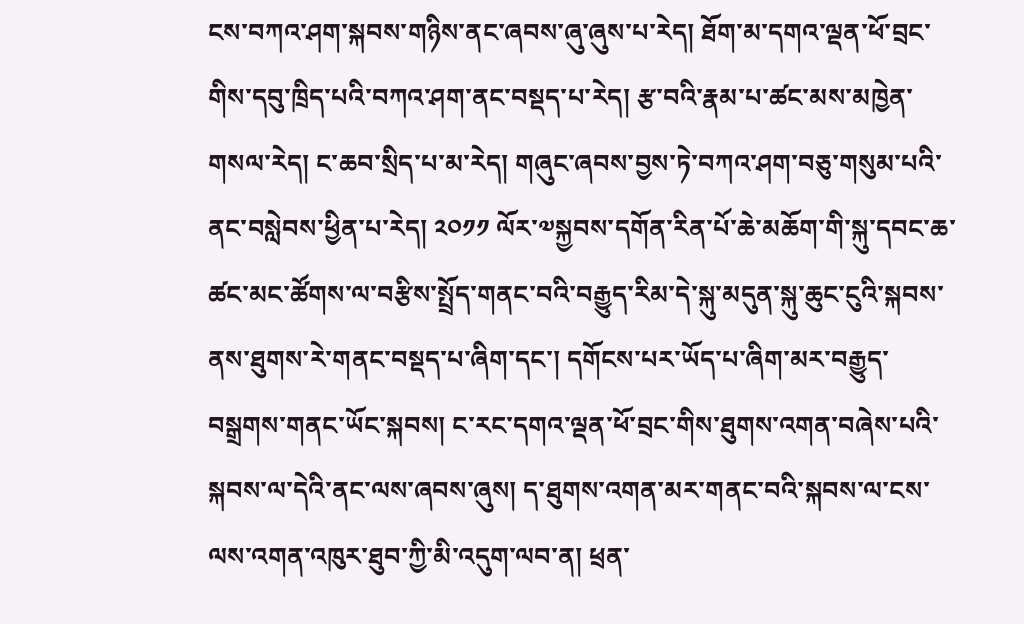ངས་བཀའ་ཤག་སྐབས་གཉིས་ནང་ཞབས་ཞུ་ཞུས་པ་རེད། ཐོག་མ་དགའ་ལྡན་ཕོ་བྲང་གིས་དབུ་ཁྲིད་པའི་བཀའ་ཤག་ནང་བསྡད་པ་རེད། རྩ་བའི་རྣམ་པ་ཚང་མས་མཁྱེན་གསལ་རེད། ང་ཆབ་སྲིད་པ་མ་རེད། གཞུང་ཞབས་བྱས་ཏེ་བཀའ་ཤག་བཅུ་གསུམ་པའི་ནང་བསླེབས་ཕྱིན་པ་རེད། ༢༠༡༡ ལོར་༧སྐྱབས་དགོན་རིན་པོ་ཆེ་མཆོག་གི་སྐུ་དབང་ཆ་ཚང་མང་ཚོགས་ལ་བརྩིས་སྤྲོད་གནང་བའི་བརྒྱུད་རིམ་དེ་སྐུ་མདུན་སྐུ་ཆུང་ངུའི་སྐབས་ནས་ཐུགས་རེ་གནང་བསྡད་པ་ཞིག་དང་། དགོངས་པར་ཡོད་པ་ཞིག་མར་བརྒྱུད་བསྒྲགས་གནང་ཡོང་སྐབས། ང་རང་དགའ་ལྡན་ཕོ་བྲང་གིས་ཐུགས་འགན་བཞེས་པའི་སྐབས་ལ་དེའི་ནང་ལས་ཞབས་ཞུས། ད་ཐུགས་འགན་མར་གནང་བའི་སྐབས་ལ་ངས་ལས་འགན་འཁུར་ཐུབ་ཀྱི་མི་འདུག་ལབ་ན། ཕྲན་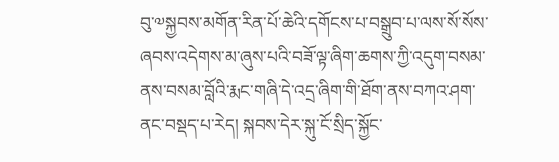བུ་༧སྐྱབས་མགོན་རིན་པོ་ཆེའི་དགོངས་པ་བསྒྲུབ་པ་ལས་སོ་སོས་ཞབས་འདེགས་མ་ཞུས་པའི་བཟོ་ལྟ་ཞིག་ཆགས་ཀྱི་འདུག་བསམ་ནས་བསམ་བློའི་རྨང་གཞི་དེ་འདྲ་ཞིག་གི་ཐོག་ནས་བཀའ་ཤག་ནང་བསྡད་པ་རེད། སྐབས་དེར་སྐུ་ངོ་སྲིད་སྐྱོང་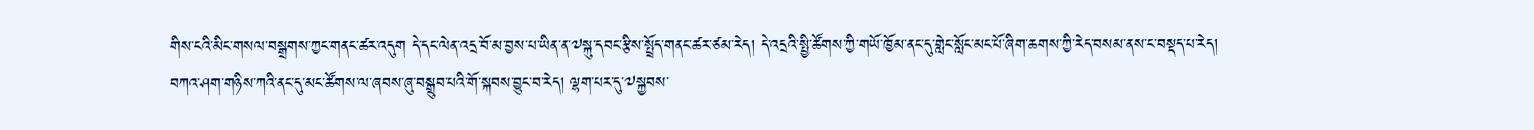གིས་ངའི་མིང་གསལ་བསྒྲགས་ཀྱང་གནང་ཚར་འདུག དེ་དང་ལེན་འདྲ་བོ་མ་བྱས་པ་ཡིན་ན་༧སྐུ་དབང་རྩིས་སྤྲོད་གནང་ཚར་ཙམ་རེད། དེ་འདྲའི་སྤྱི་ཚོགས་ཀྱི་གཡོ་ཁྱོམ་ནང་དུ་གླེང་སློང་མང་པོ་ཞིག་ཆགས་ཀྱི་རེད་བསམ་ནས་ང་བསྡད་པ་རེད།
བཀའ་ཤག་གཉིས་ཀའི་ནང་དུ་མང་ཚོགས་ལ་ཞབས་ཞུ་བསྒྲུབ་པའི་གོ་སྐབས་བྱུང་བ་རེད། ལྷག་པར་དུ་༧སྐྱབས་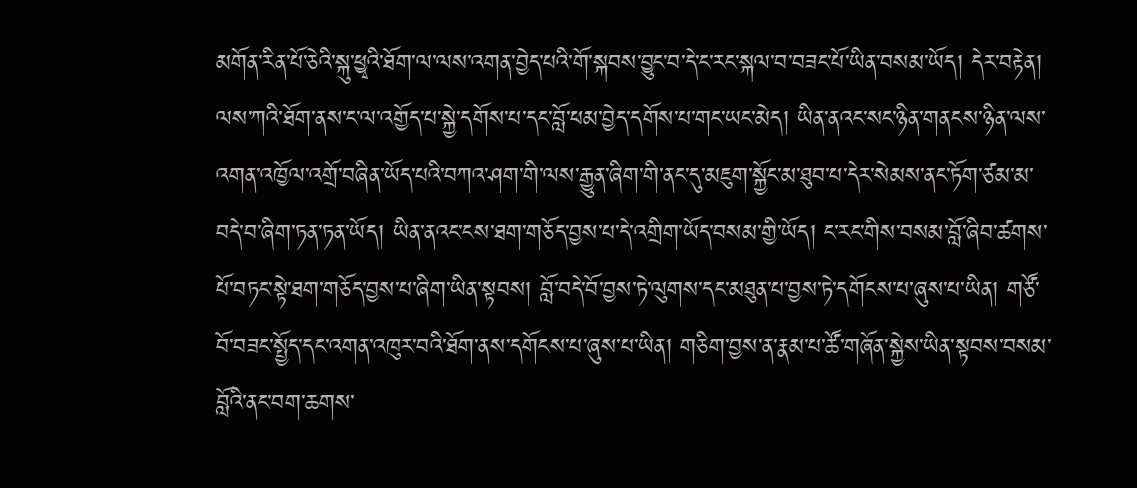མགོན་རིན་པོ་ཅེའི་སྐུ་ཕྱྭའི་ཐོག་ལ་ལས་འགན་བྱེད་པའི་གོ་སྐབས་བྱུང་བ་དེ་ང་རང་སྐལ་བ་བཟང་པོ་ཡིན་བསམ་ཡོད། དེར་བརྟེན། ལས་ཀའི་ཐོག་ནས་ང་ལ་འགྱོད་པ་སྐྱེ་དགོས་པ་དང་བློ་ཕམ་བྱེད་དགོས་པ་གང་ཡང་མེད། ཡིན་ནའང་སང་ཉིན་གནངས་ཉིན་ལས་འགན་འཁྱོལ་འགྲོ་བཞིན་ཡོད་པའི་བཀའ་ཤག་གི་ལས་རྒྱུན་ཞིག་གི་ནང་དུ་མཇུག་སྐྱོང་མ་ཐུབ་པ་དེར་སེམས་ནང་ཏོག་ཙམ་མ་བདེ་བ་ཞིག་ཏན་ཏན་ཡོད། ཡིན་ནའང་ངས་ཐག་གཅོད་བྱས་པ་དེ་འགྲིག་ཡོད་བསམ་གྱི་ཡོད། ང་རང་གིས་བསམ་བློ་ཞིབ་ཚགས་པོ་བཏང་སྟེ་ཐག་གཅོད་བྱས་པ་ཞིག་ཡིན་སྟབས། བློ་བདེ་བོ་བྱས་ཏེ་ལུགས་དང་མཐུན་པ་བྱས་ཏེ་དགོངས་པ་ཞུས་པ་ཡིན། གཙོ་བོ་བཟང་སྤྱོད་དང་འགན་འཁུར་བའི་ཐོག་ནས་དགོངས་པ་ཞུས་པ་ཡིན། གཅིག་བྱས་ན་རྣམ་པ་ཚོ་གཞོན་སྐྱེས་ཡིན་སྟབས་བསམ་བློའི་ནང་བག་ཆགས་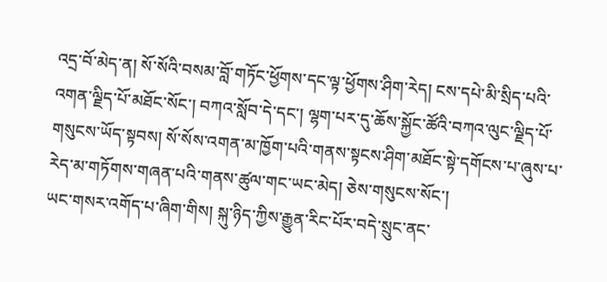འདྲ་བོ་མེད་ན། སོ་སོའི་བསམ་བློ་གཏོང་ཕྱོགས་དང་ལྟ་ཕྱོགས་ཤིག་རེད། ངས་དཔེ་མི་སྲིད་པའི་འགན་ལྗིད་པོ་མཐོང་སོང་། བཀའ་སློབ་དེ་དང་། ལྷག་པར་དུ་ཆོས་སྐྱོང་ཚོའི་བཀའ་ལུང་ལྗིད་པོ་གསུངས་ཡོད་སྟབས། སོ་སོས་འགན་མ་ཁྱོག་པའི་གནས་སྟངས་ཤིག་མཐོང་སྟེ་དགོངས་པ་ཞུས་པ་རེད་མ་གཏོགས་གཞན་པའི་གནས་ཚུལ་གང་ཡང་མེད། ཅེས་གསུངས་སོང་།
ཡང་གསར་འགོད་པ་ཞིག་གིས། སྐུ་ཉིད་ཀྱིས་རྒྱུན་རིང་པོར་བདེ་སྲུང་ནང་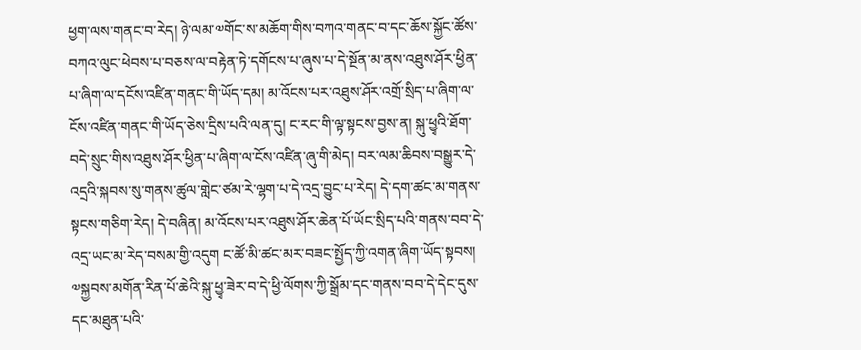ཕྱག་ལས་གནང་བ་རེད། ཉེ་ལམ་༧གོང་ས་མཆོག་གིས་བཀའ་གནང་བ་དང་ཆོས་སྐྱོང་ཚོས་བཀའ་ལུང་ཕེབས་པ་བཅས་ལ་བརྟེན་ཏེ་དགོངས་པ་ཞུས་པ་དེ་སྔོན་མ་ནས་འཐུས་ཤོར་ཕྱིན་པ་ཞིག་ལ་དངོས་འཛིན་གནང་གི་ཡོད་དམ། མ་འོངས་པར་འཐུས་ཤོར་འགྲོ་སྲིད་པ་ཞིག་ལ་ངོས་འཛིན་གནང་གི་ཡོད་ཅེས་དྲིས་པའི་ལན་དུ། ང་རང་གི་ལྟ་སྟངས་བྱས་ན། སྐུ་ཕྱྭའི་ཐོག་བདེ་སྲུང་གིས་འཐུས་ཤོར་ཕྱིན་པ་ཞིག་ལ་ངོས་འཛིན་ཞུ་གི་མེད། བར་ལམ་ཆིབས་བསྒྱུར་དེ་འདྲའི་སྐབས་སུ་གནས་ཚུལ་གླེང་ཙམ་རེ་ལྷག་པ་དེ་འདྲ་བྱུང་པ་རེད། དེ་དག་ཚང་མ་གནས་སྟངས་གཅིག་རེད། དེ་བཞིན། མ་འོངས་པར་འཐུས་ཤོར་ཆེན་པོ་ཡོང་སྲིད་པའི་གནས་བབ་དེ་འདྲ་ཡང་མ་རེད་བསམ་གྱི་འདུག ང་ཚོ་མི་ཚང་མར་བཟང་སྤྱོད་ཀྱི་འགན་ཞིག་ཡོད་སྟབས། ༧སྐྱབས་མགོན་རིན་པོ་ཆེའི་སྐུ་ཕྱྭ་ཟེར་བ་དེ་ཕྱི་ལོགས་ཀྱི་སྒྲོམ་དང་གནས་བབ་དེ་དེང་དུས་དང་མཐུན་པའི་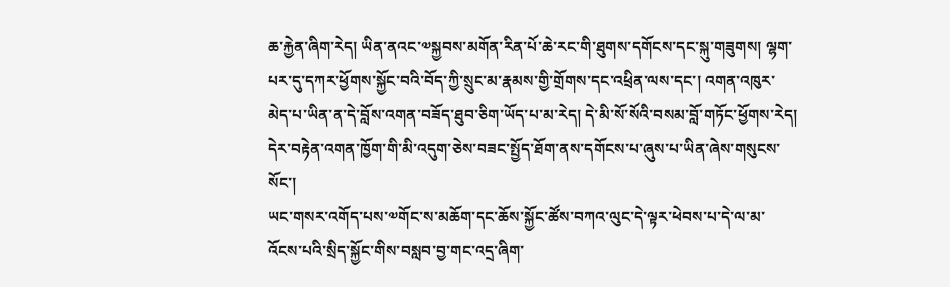ཆ་རྐྱེན་ཞིག་རེད། ཡིན་ནའང་༧སྐྱབས་མགོན་རིན་པོ་ཆེ་རང་གི་ཐུགས་དགོངས་དང་སྐུ་གཟུགས། ལྷག་པར་དུ་དཀར་ཕྱོགས་སྐྱོང་བའི་བོད་ཀྱི་སྲུང་མ་རྣམས་གྱི་གྲོགས་དང་འཕྲིན་ལས་དང་། འགན་འཁུར་མེད་པ་ཡིན་ན་དེ་བློས་འགན་བཟོད་ཐུབ་ཅིག་ཡོད་པ་མ་རེད། དེ་མི་སོ་སོའི་བསམ་བློ་གཏོང་ཕྱོགས་རེད། དེར་བརྟེན་འགན་ཁྱོག་གི་མི་འདུག་ཅེས་བཟང་སྤྱོད་ཐོག་ནས་དགོངས་པ་ཞུས་པ་ཡིན་ཞེས་གསུངས་སོང་།
ཡང་གསར་འགོད་པས་༧གོང་ས་མཆོག་དང་ཆོས་སྐྱོང་ཚོས་བཀའ་ལུང་དེ་ལྟར་ཕེབས་པ་དེ་ལ་མ་འོངས་པའི་སྲིད་སྐྱོང་གིས་བསླབ་བྱ་གང་འདྲ་ཞིག་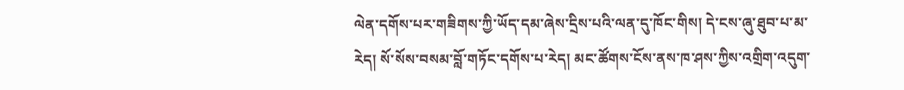ལེན་དགོས་པར་གཟིགས་ཀྱི་ཡོད་དམ་ཞེས་དྲིས་པའི་ལན་དུ་ཁོང་གིས། དེ་ངས་ཞུ་ཐུབ་པ་མ་རེད། སོ་སོས་བསམ་བློ་གཏོང་དགོས་པ་རེད། མང་ཚོགས་ངོས་ནས་ཁ་ཤས་ཀྱིས་འགྲིག་འདུག་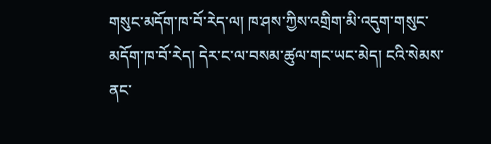གསུང་མདོག་ཁ་བོ་རེད་ལ། ཁ་ཤས་ཀྱིས་འགྲིག་མི་འདུག་གསུང་མདོག་ཁ་བོ་རེད། དེར་ང་ལ་བསམ་ཚུལ་གང་ཡང་མེད། ངའི་སེམས་ནང་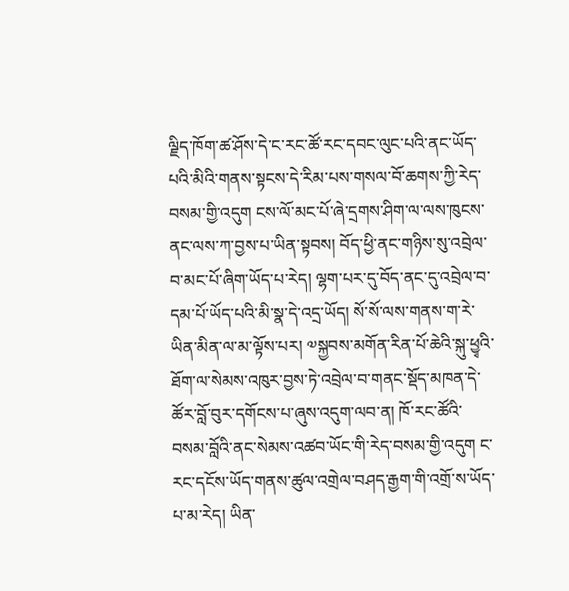ལྗིད་ཁོག་ཚ་ཤོས་དེ་ང་རང་ཚོ་རང་དབང་ལུང་པའི་ནང་ཡོད་པའི་མིའི་གནས་སྟངས་དེ་རིམ་པས་གསལ་བོ་ཆགས་ཀྱི་རེད་བསམ་གྱི་འདུག ངས་ལོ་མང་པོ་ཞེ་དྲགས་ཤིག་ལ་ལས་ཁུངས་ནང་ལས་ཀ་བྱས་པ་ཡིན་སྟབས། བོད་ཕྱི་ནང་གཉིས་སུ་འབྲེལ་བ་མང་པོ་ཞིག་ཡོད་པ་རེད། ལྷག་པར་དུ་བོད་ནང་དུ་འབྲེལ་བ་དམ་པོ་ཡོད་པའི་མི་སྣ་དེ་འདྲ་ཡོད། སོ་སོ་ལས་གནས་ག་རེ་ཡིན་མིན་ལ་མ་ལྟོས་པར། ༧སྐྱབས་མགོན་རིན་པོ་ཆེའི་སྐུ་ཕྱྭའི་ཐོག་ལ་སེམས་འཁུར་བྱས་ཏེ་འབྲེལ་བ་གནང་སྡོད་མཁན་དེ་ཚོར་བློ་བུར་དགོངས་པ་ཞུས་འདུག་ལབ་ན། ཁོ་རང་ཚོའི་བསམ་བློའི་ནང་སེམས་འཚབ་ཡོང་གི་རེད་བསམ་གྱི་འདུག ང་རང་དངོས་ཡོད་གནས་ཚུལ་འགྲེལ་བཤད་རྒྱག་གི་འགྲོ་ས་ཡོད་པ་མ་རེད། ཡིན་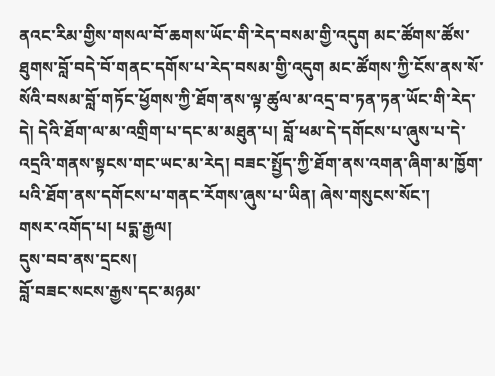ནའང་རིམ་གྱིས་གསལ་བོ་ཆགས་ཡོང་གི་རེད་བསམ་གྱི་འདུག མང་ཚོགས་ཚོས་ཐུགས་བློ་བདེ་བོ་གནང་དགོས་པ་རེད་བསམ་གྱི་འདུག མང་ཚོགས་ཀྱི་ངོས་ནས་སོ་སོའི་བསམ་བློ་གཏོང་ཕྱོགས་ཀྱི་ཐོག་ནས་ལྟ་ཚུལ་མ་འདྲ་བ་ཏན་ཏན་ཡོང་གི་རེད་དེ། དེའི་ཐོག་ལ་མ་འགྲིག་པ་དང་མ་མཐུན་པ། བློ་ཕམ་དེ་དགོངས་པ་ཞུས་པ་དེ་འདྲའི་གནས་སྟངས་གང་ཡང་མ་རེད། བཟང་སྤྱོད་ཀྱི་ཐོག་ནས་འགན་ཞིག་མ་ཁྱོག་པའི་ཐོག་ནས་དགོངས་པ་གནང་རོགས་ཞུས་པ་ཡིན། ཞེས་གསུངས་སོང་།
གསར་འགོད་པ། པདྨ་རྒྱལ།
དུས་བབ་ནས་དྲངས།
བློ་བཟང་སངས་རྒྱས་དང་མཉམ་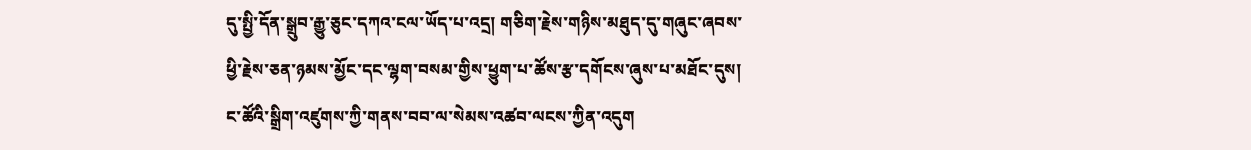དུ་སྤྱི་དོན་སྒྲུབ་རྒྱུ་ཅུང་དཀའ་ངལ་ཡོད་པ་འདྲ། གཅིག་རྗེས་གཉིས་མཐུད་དུ་གཞུང་ཞབས་ཕྱི་རྗེས་ཅན་ཉམས་མྱོང་དང་ལྷག་བསམ་གྱིས་ཕྱུག་པ་ཚོས་རྩ་དགོངས་ཞུས་པ་མཐོང་དུས། ང་ཚོའི་སྒྲིག་འཛུགས་ཀྱི་གནས་བབ་ལ་སེམས་འཚབ་ལངས་ཀྱིན་འདུག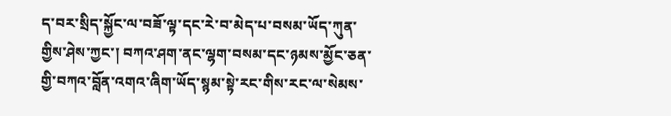ད་བར་སྲིད་སྐྱོང་ལ་བཟོ་ལྟ་དང་རེ་བ་མེད་པ་བསམ་ཡོད་ཀུན་གྱིས་ཤེས་ཀྱང་། བཀའ་ཤག་ནང་ལྷག་བསམ་དང་ཉམས་མྱོང་ཅན་གྱི་བཀའ་བློན་འགའ་ཞིག་ཡོད་སྙམ་སྟེ་རང་གིས་རང་ལ་སེམས་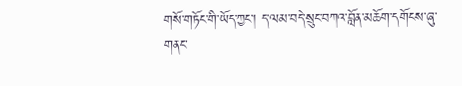གསོ་གཏོང་གི་ཡོད་ཀྱང་། ད་ལམ་བདེ་སྲུང་བཀའ་བློན་མཆོག་དགོངས་ཞུ་གནང་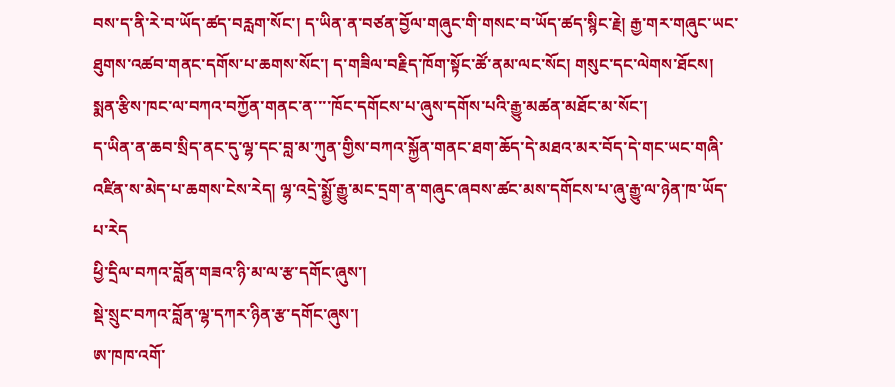བས་ད་ནི་རེ་བ་ཡོད་ཚད་བརླག་སོང་། ད་ཡིན་ན་བཙན་བྱོལ་གཞུང་གི་གསང་བ་ཡོད་ཚད་སྙིང་རྗེ། རྒྱ་གར་གཞུང་ཡང་ཐུགས་འཚབ་གནང་དགོས་པ་ཆགས་སོང་། ད་གཟིལ་བརྗིད་ཁོག་སྟོང་ཚོ་ནམ་ལང་སོང། གསུང་དང་ལེགས་ཐོངས།
སྨན་རྩིས་ཁང་ལ་བཀའ་བཀྱོན་གནང་ན་་་་ཁོང་དགོངས་པ་ཞུས་དགོས་པའི་རྒྱུ་མཚན་མཐོང་མ་སོང་།
ད་ཡིན་ན་ཆབ་སྲིད་ནང་དུ་ལྷ་དང་བླ་མ་ཀུན་གྱིས་བཀའ་སྐྱོན་གནང་ཐག་ཆོད་དེ་མཐའ་མར་བོད་དེ་གང་ཡང་གཞི་འཛིན་ས་མེད་པ་ཆགས་ངེས་རེད། ལྷ་འདྲེ་སྨྱོ་རྒྱུ་མང་དྲག་ན་གཞུང་ཞབས་ཚང་མས་དགོངས་པ་ཞུ་རྒྱུ་ལ་ཉེན་ཁ་ཡོད་པ་རེད
ཕྱི་དྲིལ་བཀའ་བློན་གཟའ་ཉི་མ་ལ་རྩ་དགོང་ཞུས་།
སྡེ་སྲུང་བཀའ་བློན་ལྷ་དཀར་ཉིན་རྩ་དགོང་ཞུས་།
ཨ་ཁཁ་འགོ་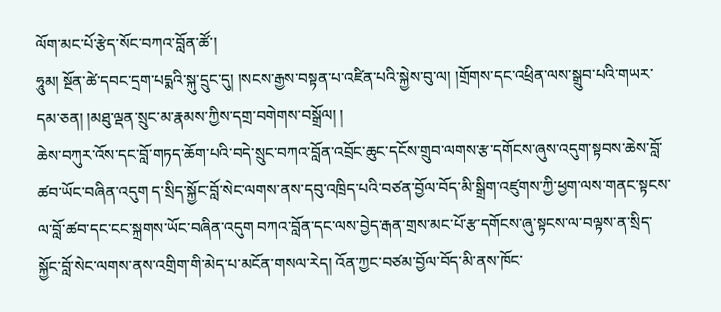ལོག་མང་པོ་རྩེད་སོང་བཀའ་བློན་ཚོ་།
ཧཱུམ། སྔོན་ཚེ་དབང་དྲག་པདྨའི་སྐུ་དྲུང་དུ། །སངས་རྒྱས་བསྟན་པ་འཛིན་པའི་སྐྱེས་བུ་ལ། །གྲོགས་དང་འཕྲིན་ལས་སྒྲུབ་པའི་གཡར་དམ་ཅན། །མཐུ་ལྡན་སྲུང་མ་རྣམས་ཀྱིས་དགྲ་བགེགས་བསྒྲོལ། །
ཆེས་བཀུར་འོས་དང་བློ་གཏད་ཆོག་པའི་བདེ་སྲུང་བཀའ་བློན་འབྲོང་ཆུང་དངོས་གྲུབ་ལགས་རྩ་དགོངས་ཞུས་འདུག་སྟབས་ཆེས་བློ་ཚབ་ཡོང་བཞིན་འདུག ད་སྲིད་སྐྱོང་བློ་སེང་ལགས་ནས་དབུ་འཁྲིད་པའི་བཙན་བྱོལ་བོད་མི་སྒྲིག་འཛུགས་ཀྱི་ཕྱག་ལས་གནང་སྟངས་ལ་བློ་ཚབ་དང་ངང་སྐྲགས་ཡོང་བཞིན་འདུག བཀའ་བློན་དང་ལས་བྱེད་རྒན་གྲས་མང་པོ་རྩ་དགོངས་ཞུ་སྟངས་ལ་བལྟས་ན་སྲིད་སྐྱོང་བློ་སེང་ལགས་ནས་འགྲིག་གི་མེད་པ་མངོན་གསལ་རེད། འོན་ཀྱང་བཙམ་བྱོལ་བོད་མི་ནས་ཁོང་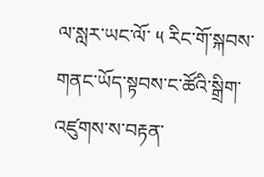ལ་སླར་ཡང་ལོ་ ༥ རིང་གོ་སྐབས་གནང་ཡོད་སྟབས་ང་ཚོའི་སྒྲིག་འཛུགས་ས་བརྟན་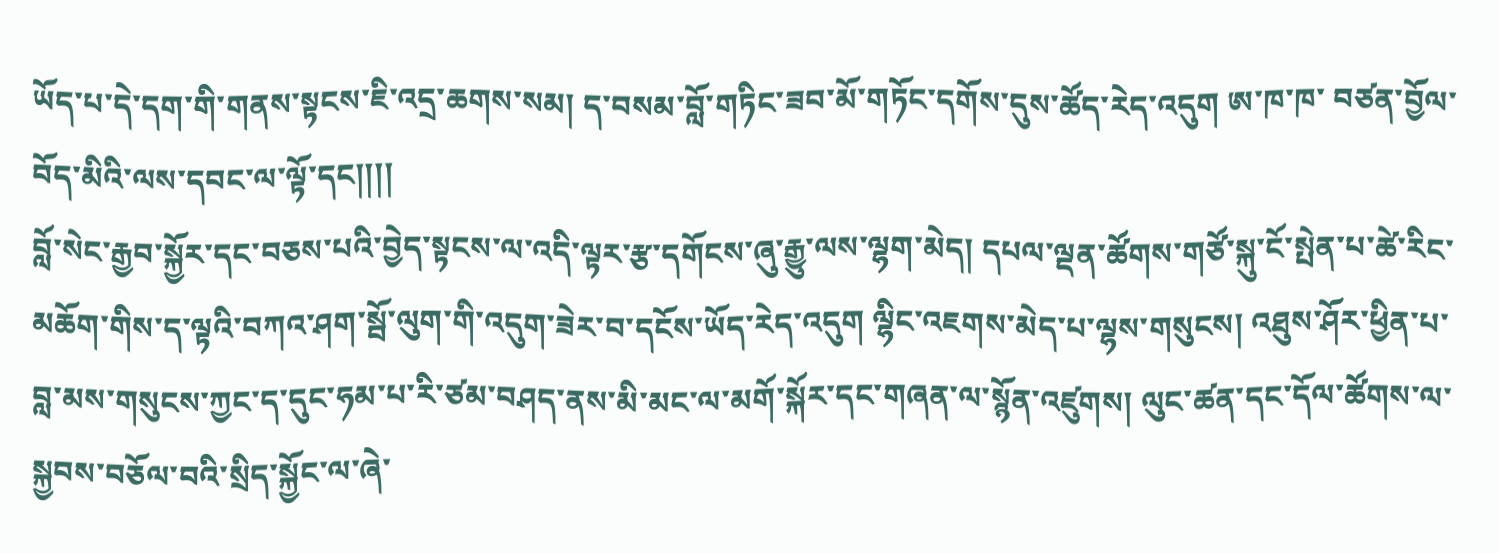ཡོད་པ་དེ་དག་གི་གནས་སྟངས་ཇི་འདྲ་ཆགས་སམ། ད་བསམ་བློ་གཏིང་ཟབ་མོ་གཏོང་དགོས་དུས་ཚོད་རེད་འདུག ཨ་ཁ་ཁ་ བཙན་བྱོལ་བོད་མིའི་ལས་དབང་ལ་ལྟོ་དང།།།།
བློ་སེང་རྒྱབ་སྐྱོར་དང་བཅས་པའི་བྱེད་སྟངས་ལ་འདི་ལྟར་རྩ་དགོངས་ཞུ་རྒྱུ་ལས་ལྷག་མེད། དཔལ་ལྡན་ཚོགས་གཙོ་སྐུ་ངོ་སྤེན་པ་ཚེ་རིང་མཆོག་གིས་ད་ལྟའི་བཀའ་ཤག་སྦོ་ལུག་གི་འདུག་ཟེར་བ་དངོས་ཡོད་རེད་འདུག ལྷིང་འཇགས་མེད་པ་ལྷས་གསུངས། འཐུས་ཤོར་ཕྱིན་པ་བླ་མས་གསུངས་ཀྱང་ད་དུང་ཧམ་པ་རི་ཙམ་བཤད་ནས་མི་མང་ལ་མགོ་སྐོར་དང་གཞན་ལ་སྙོན་འཛུགས། ལུང་ཚན་དང་དོལ་ཚོགས་ལ་སྐྱབས་བཅོལ་བའི་སྲིད་སྐྱོང་ལ་ཞེ་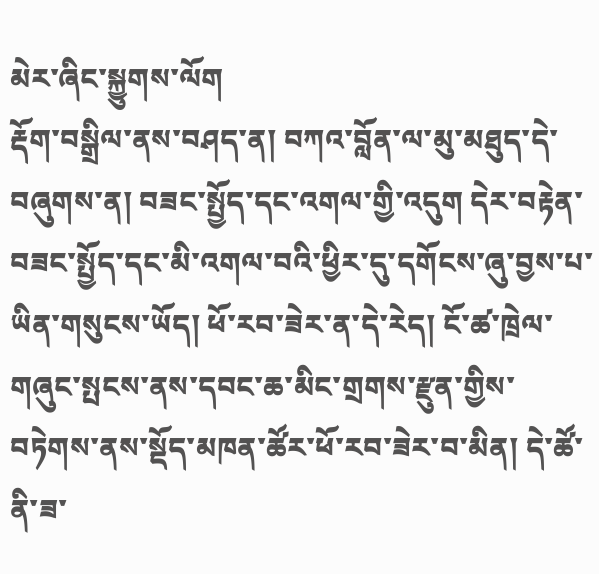མེར་ཞིང་སྐྱུགས་ལོག
རྡོག་བསྒྲིལ་ནས་བཤད་ན། བཀའ་བློན་ལ་མུ་མཐུད་དེ་བཞུགས་ན། བཟང་སྤྱོད་དང་འགལ་གྱི་འདུག དེར་བརྟེན་བཟང་སྤྱོད་དང་མི་འགལ་བའི་ཕྱིར་དུ་དགོངས་ཞུ་བྱས་པ་ཡིན་གསུངས་ཡོད། ཕོ་རབ་ཟེར་ན་དེ་རེད། ངོ་ཚ་ཁྲེལ་གཞུང་སྤངས་ནས་དབང་ཆ་མིང་གྲགས་རྫུན་གྱིས་བཏེགས་ནས་སྡོད་མཁན་ཚོར་ཕོ་རབ་ཟེར་བ་མིན། དེ་ཚོ་ནི་ཟ་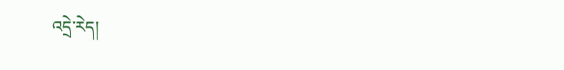འདྲེ་རེད།